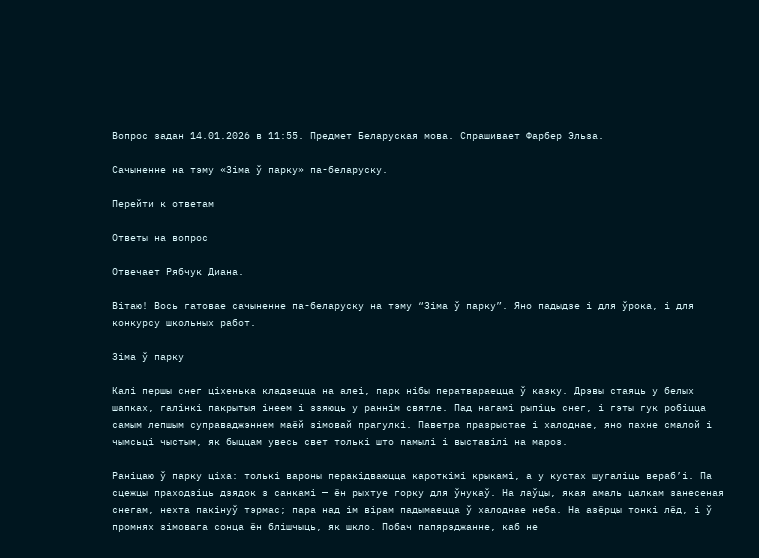Вопрос задан 14.01.2026 в 11:55. Предмет Беларуская мова. Спрашивает Фарбер Эльза.

Сачыненне на тэму «Зіма ў парку» па-беларуску.

Перейти к ответам

Ответы на вопрос

Отвечает Рябчук Диана.

Вітаю! Вось гатовае сачыненне па-беларуску на тэму “Зіма ў парку”. Яно падыдзе і для ўрока, і для конкурсу школьных работ.

Зіма ў парку

Калі першы снег ціхенька кладзецца на алеі, парк нібы ператвараецца ў казку. Дрэвы стаяць у белых шапках, галінкі пакрытыя інеем і ззяюць у раннім святле. Пад нагамі рыпіць снег, і гэты гук робіцца самым лепшым суправаджэннем маёй зімовай прагулкі. Паветра празрыстае і халоднае, яно пахне смалой і чымсьці чыстым, як быццам увесь свет толькі што памылі і выставілі на мароз.

Раніцаю ў парку ціха: толькі вароны перакідваюцца кароткімі крыкамі, а у кустах шугаліць вераб’і. Па сцежцы праходзіць дзядок з санкамі — ён рыхтуе горку для ўнукаў. На лаўцы, якая амаль цалкам занесеная снегам, нехта пакінуў тэрмас; пара над ім вірам падымаецца ў халоднае неба. На азёрцы тонкі лёд, і ў промнях зімовага сонца ён блішчыць, як шкло. Побач папярэджанне, каб не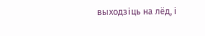выходзіць на лёд, і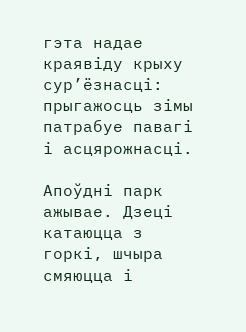гэта надае краявіду крыху сур’ёзнасці: прыгажосць зімы патрабуе павагі і асцярожнасці.

Апоўдні парк ажывае. Дзеці катаюцца з горкі, шчыра смяюцца і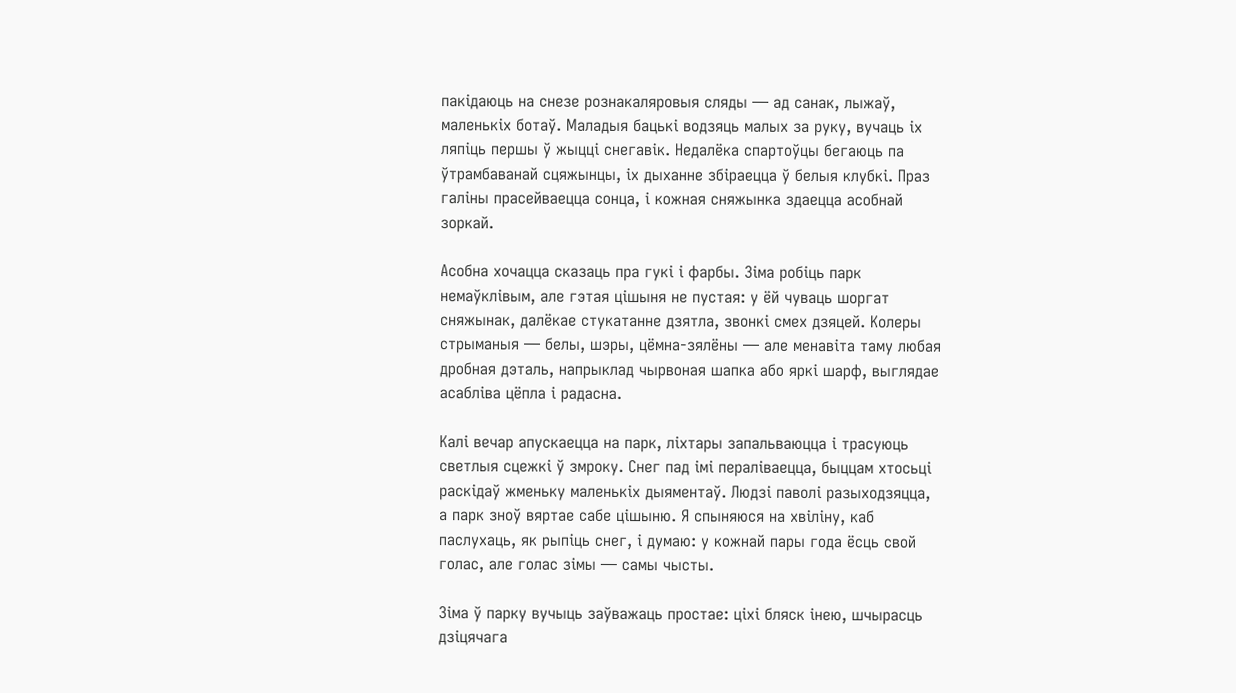пакідаюць на снезе рознакаляровыя сляды — ад санак, лыжаў, маленькіх ботаў. Маладыя бацькі водзяць малых за руку, вучаць іх ляпіць першы ў жыцці снегавік. Недалёка спартоўцы бегаюць па ўтрамбаванай сцяжынцы, іх дыханне збіраецца ў белыя клубкі. Праз галіны прасейваецца сонца, і кожная сняжынка здаецца асобнай зоркай.

Асобна хочацца сказаць пра гукі і фарбы. Зіма робіць парк немаўклівым, але гэтая цішыня не пустая: у ёй чуваць шоргат сняжынак, далёкае стукатанне дзятла, звонкі смех дзяцей. Колеры стрыманыя — белы, шэры, цёмна-зялёны — але менавіта таму любая дробная дэталь, напрыклад чырвоная шапка або яркі шарф, выглядае асабліва цёпла і радасна.

Калі вечар апускаецца на парк, ліхтары запальваюцца і трасуюць светлыя сцежкі ў змроку. Снег пад імі пераліваецца, быццам хтосьці раскідаў жменьку маленькіх дыяментаў. Людзі паволі разыходзяцца, а парк зноў вяртае сабе цішыню. Я спыняюся на хвіліну, каб паслухаць, як рыпіць снег, і думаю: у кожнай пары года ёсць свой голас, але голас зімы — самы чысты.

Зіма ў парку вучыць заўважаць простае: ціхі бляск інею, шчырасць дзіцячага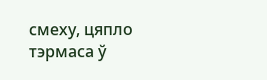смеху, цяпло тэрмаса ў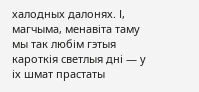халодных далонях. І, магчыма, менавіта таму мы так любім гэтыя кароткія светлыя дні — у іх шмат прастаты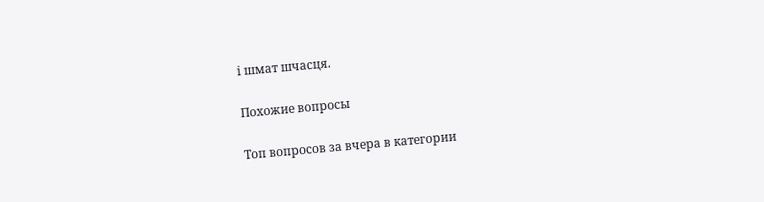і шмат шчасця.

Похожие вопросы

Топ вопросов за вчера в категории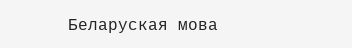Беларуская мова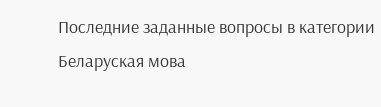Последние заданные вопросы в категории Беларуская мова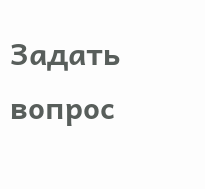Задать вопрос